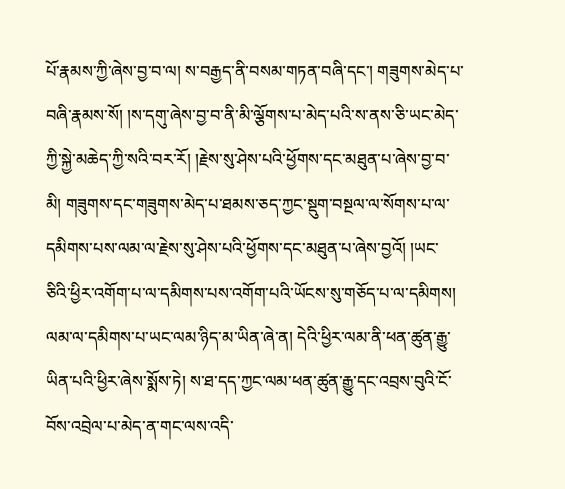པོ་རྣམས་ཀྱི་ཞེས་བྱ་བ་ལ། ས་བརྒྱད་ནི་བསམ་གཏན་བཞི་དང་། གཟུགས་མེད་པ་བཞི་རྣམས་སོ། །ས་དགུ་ཞེས་བྱ་བ་ནི་མི་ལྕོགས་པ་མེད་པའི་ས་ནས་ཅི་ཡང་མེད་ཀྱི་སྐྱེ་མཆེད་ཀྱི་སའི་བར་རོ། །རྗེས་སུ་ཤེས་པའི་ཕྱོགས་དང་མཐུན་པ་ཞེས་བྱ་བ་མི། གཟུགས་དང་གཟུགས་མེད་པ་ཐམས་ཅད་ཀྱང་སྡུག་བསྔལ་ལ་སོགས་པ་ལ་དམིགས་པས་ལམ་ལ་རྗེས་སུ་ཤེས་པའི་ཕྱོགས་དང་མཐུན་པ་ཞེས་བྱའོ། །ཡང་ཅིའི་ཕྱིར་འགོག་པ་ལ་དམིགས་པས་འགོག་པའི་ཡོངས་སུ་གཅོད་པ་ལ་དམིགས། ལམ་ལ་དམིགས་པ་ཡང་ལམ་ཉིད་མ་ཡིན་ཞེ་ན། དེའི་ཕྱིར་ལམ་ནི་ཕན་ཚུན་རྒྱུ་ཡིན་པའི་ཕྱིར་ཞེས་སྨོས་ཏེ། ས་ཐ་དད་ཀྱང་ལམ་ཕན་ཚུན་རྒྱུ་དང་འབྲས་བུའི་ངོ་བོས་འབྲེལ་པ་མེད་ན་གང་ལས་འདི་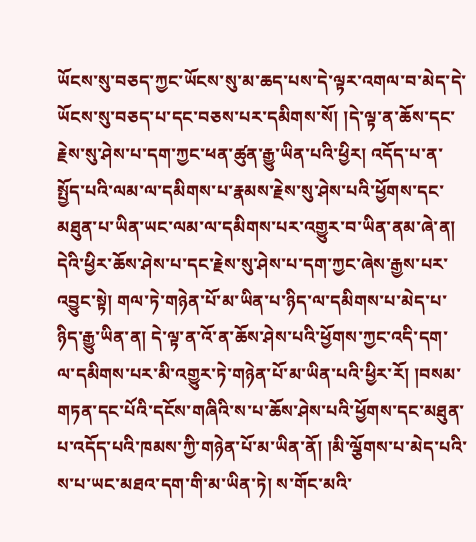ཡོངས་སུ་བཅད་ཀྱང་ཡོངས་སུ་མ་ཆད་པས་དེ་ལྟར་འགལ་བ་མེད་དེ་ཡོངས་སུ་བཅད་པ་དང་བཅས་པར་དམིགས་སོ། །དེ་ལྟ་ན་ཆོས་དང་རྗེས་སུ་ཤེས་པ་དག་ཀྱང་ཕན་ཚུན་རྒྱུ་ཡིན་པའི་ཕྱིར། འདོད་པ་ན་སྤྱོད་པའི་ལམ་ལ་དམིགས་པ་རྣམས་རྗེས་སུ་ཤེས་པའི་ཕྱོགས་དང་མཐུན་པ་ཡིན་ཡང་ལམ་ལ་དམིགས་པར་འགྱུར་བ་ཡིན་ནམ་ཞེ་ན། དེའི་ཕྱིར་ཆོས་ཤེས་པ་དང་རྗེས་སུ་ཤེས་པ་དག་ཀྱང་ཞེས་རྒྱས་པར་འབྱུང་སྟེ། གལ་ཏེ་གཉེན་པོ་མ་ཡིན་པ་ཉིད་ལ་དམིགས་པ་མེད་པ་ཉིད་རྒྱུ་ཡིན་ན། དེ་ལྟ་ན་འོ་ན་ཆོས་ཤེས་པའི་ཕྱོགས་ཀྱང་འདི་དག་ལ་དམིགས་པར་མི་འགྱུར་ཏེ་གཉེན་པོ་མ་ཡིན་པའི་ཕྱིར་རོ། །བསམ་གཏན་དང་པོའི་དངོས་གཞིའི་ས་པ་ཆོས་ཤེས་པའི་ཕྱོགས་དང་མཐུན་པ་འདོད་པའི་ཁམས་ཀྱི་གཉེན་པོ་མ་ཡིན་ནོ། །མི་ལྕོགས་པ་མེད་པའི་ས་པ་ཡང་མཐའ་དག་གི་མ་ཡིན་ཏེ། ས་གོང་མའི་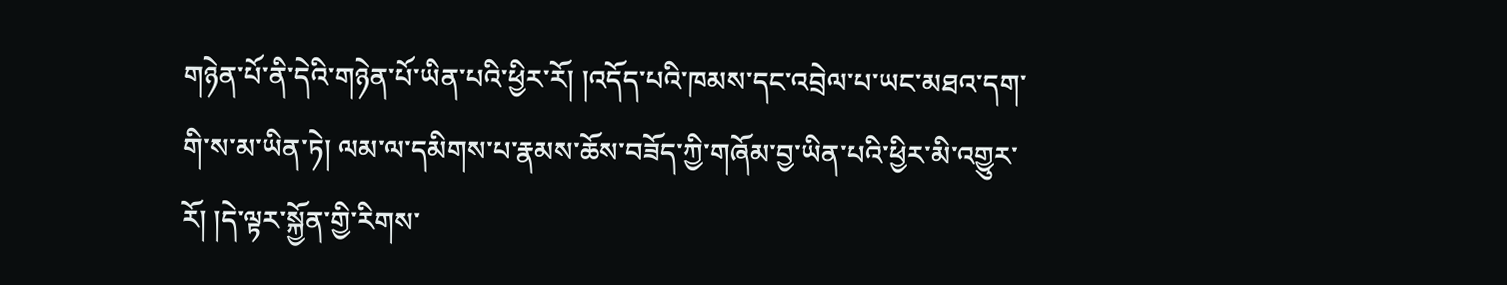གཉེན་པོ་ནི་དེའི་གཉེན་པོ་ཡིན་པའི་ཕྱིར་རོ། །འདོད་པའི་ཁམས་དང་འབྲེལ་པ་ཡང་མཐའ་དག་གི་ས་མ་ཡིན་ཏེ། ལམ་ལ་དམིགས་པ་རྣམས་ཆོས་བཟོད་ཀྱི་གཞོམ་བྱ་ཡིན་པའི་ཕྱིར་མི་འགྱུར་རོ། །དེ་ལྟར་སྐྱོན་གྱི་རིགས་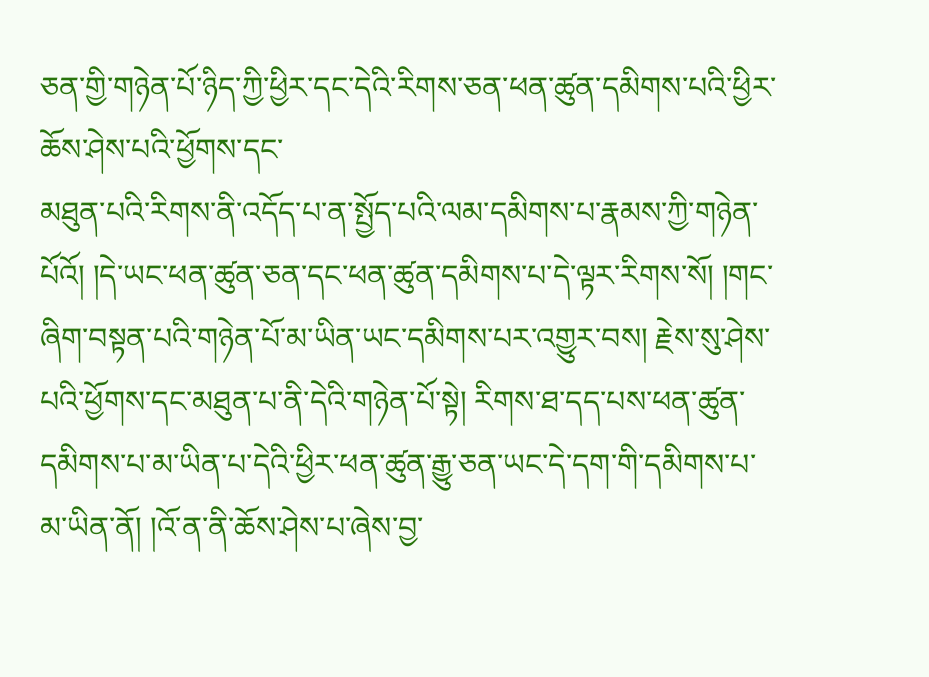ཅན་གྱི་གཉེན་པོ་ཉིད་ཀྱི་ཕྱིར་དང་དེའི་རིགས་ཅན་ཕན་ཚུན་དམིགས་པའི་ཕྱིར་ཆོས་ཤེས་པའི་ཕྱོགས་དང་
མཐུན་པའི་རིགས་ནི་འདོད་པ་ན་སྤྱོད་པའི་ལམ་དམིགས་པ་རྣམས་ཀྱི་གཉེན་པོའོ། །དེ་ཡང་ཕན་ཚུན་ཅན་དང་ཕན་ཚུན་དམིགས་པ་དེ་ལྟར་རིགས་སོ། །གང་ཞིག་བསྟན་པའི་གཉེན་པོ་མ་ཡིན་ཡང་དམིགས་པར་འགྱུར་བས། རྗེས་སུ་ཤེས་པའི་ཕྱོགས་དང་མཐུན་པ་ནི་དེའི་གཉེན་པོ་སྟེ། རིགས་ཐ་དད་པས་ཕན་ཚུན་དམིགས་པ་མ་ཡིན་པ་དེའི་ཕྱིར་ཕན་ཚུན་རྒྱུ་ཅན་ཡང་དེ་དག་གི་དམིགས་པ་མ་ཡིན་ནོ། །འོ་ན་ནི་ཆོས་ཤེས་པ་ཞེས་བྱ་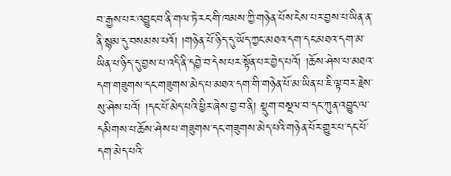བ་རྒྱས་པར་འབྱུང་བ་ནི་གལ་ཏེ་རང་གི་ཁམས་ཀྱི་གཉེན་པོས་ངེས་པར་བྱས་པ་ཡིན་ན་ནི་སྙམ་དུ་བསམས་པའོ། །གཉེན་པོ་ཉིད་དུ་ཡོད་ཀྱང་མཐའ་དག་དང་མཐའ་དག་མ་ཡིན་པ་ཉིད་དུ་བྱས་པ་འདི་ནི་དབྱེ་བ་དེས་པར་སྟོན་པར་བྱེད་པའོ། །ཆོས་ཤེས་པ་མཐའ་དག་གཟུགས་དང་གཟུགས་མེད་པ་མཐའ་དག་གི་གཉེན་པོ་མ་ཡིན་པ་ཇི་ལྟ་བར་རྗེས་སུ་ཤེས་པའོ། །དང་པོ་མེད་པའི་ཕྱིར་ཞེས་བྱ་བ་ནི། སྡུག་བསྔལ་བ་དང་ཀུན་འབྱུང་ལ་དམིགས་པ་ཆོས་ཤེས་པ་གཟུགས་དང་གཟུགས་མེད་པའི་གཉེན་པོར་གྱུར་པ་དང་པོ་དག་མེད་པའི་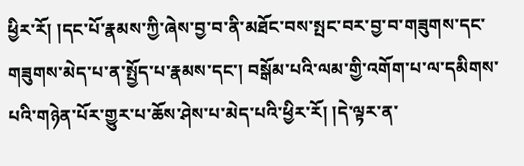ཕྱིར་རོ། །དང་པོ་རྣམས་ཀྱི་ཞེས་བྱ་བ་ནི་མཐོང་བས་སྤང་བར་བྱ་བ་གཟུགས་དང་གཟུགས་མེད་པ་ན་སྤྱོད་པ་རྣམས་དང་། བསྒོམ་པའི་ལམ་གྱི་འགོག་པ་ལ་དམིགས་པའི་གཉེན་པོར་གྱུར་པ་ཆོས་ཤེས་པ་མེད་པའི་ཕྱིར་རོ། །དེ་ལྟར་ན་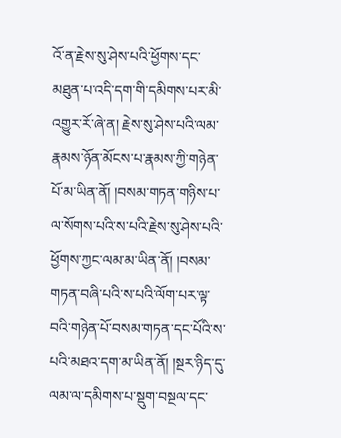འོ་ན་རྗེས་སུ་ཤེས་པའི་ཕྱོགས་དང་མཐུན་པ་འདི་དག་གི་དམིགས་པར་མི་འགྱུར་རོ་ཞེ་ན། རྗེས་སུ་ཤེས་པའི་ལམ་རྣམས་ཉོན་མོངས་པ་རྣམས་ཀྱི་གཉེན་པོ་མ་ཡིན་ནོ། །བསམ་གཏན་གཉིས་པ་ལ་སོགས་པའི་ས་པའི་རྗེས་སུ་ཤེས་པའི་ཕྱོགས་ཀྱང་ལམ་མ་ཡིན་ནོ། །བསམ་གཏན་བཞི་པའི་ས་པའི་ལོག་པར་ལྟ་བའི་གཉེན་པོ་བསམ་གཏན་དང་པོའི་ས་པའི་མཐའ་དག་མ་ཡིན་ནོ། །སྔར་ཉིད་དུ་ལམ་ལ་དམིགས་པ་སྡུག་བསྔལ་དང་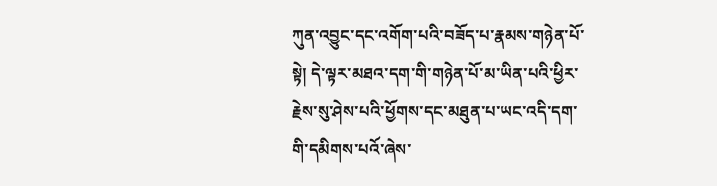ཀུན་འབྱུང་དང་འགོག་པའི་བཟོད་པ་རྣམས་གཉེན་པོ་སྟེ། དེ་ལྟར་མཐའ་དག་གི་གཉེན་པོ་མ་ཡིན་པའི་ཕྱིར་རྗེས་སུ་ཤེས་པའི་ཕྱོགས་དང་མཐུན་པ་ཡང་འདི་དག་གི་དམིགས་པའོ་ཞེས་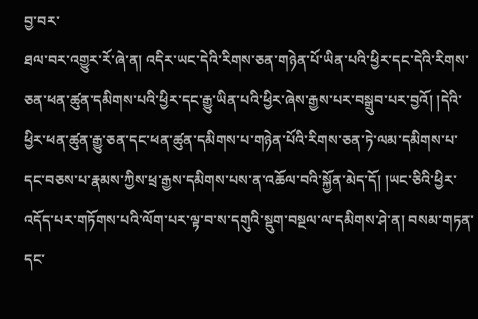བྱ་བར་
ཐལ་བར་འགྱུར་རོ་ཞེ་ན། འདིར་ཡང་དེའི་རིགས་ཅན་གཉེན་པོ་ཡིན་པའི་ཕྱིར་དང་དེའི་རིགས་ཅན་ཕན་ཚུན་དམིགས་པའི་ཕྱིར་དང་རྒྱུ་ཡིན་པའི་ཕྱིར་ཞེས་རྒྱས་པར་བསྒྲུབ་པར་བྱའོ། །དེའི་ཕྱིར་ཕན་ཚུན་རྒྱུ་ཅན་དང་ཕན་ཚུན་དམིགས་པ་གཉེན་པོའི་རིགས་ཅན་ཏེ་ལམ་དམིགས་པ་དང་བཅས་པ་རྣམས་ཀྱིས་ཕྲ་རྒྱས་དམིགས་པས་ན་འཆོལ་བའི་སྐྱོན་མེད་དོ། །ཡང་ཅིའི་ཕྱིར་འདོད་པར་གཏོགས་པའི་ལོག་པར་ལྟ་བ་ས་དགུའི་སྡུག་བསྔལ་ལ་དམིགས་ཤེ་ན། བསམ་གཏན་དང་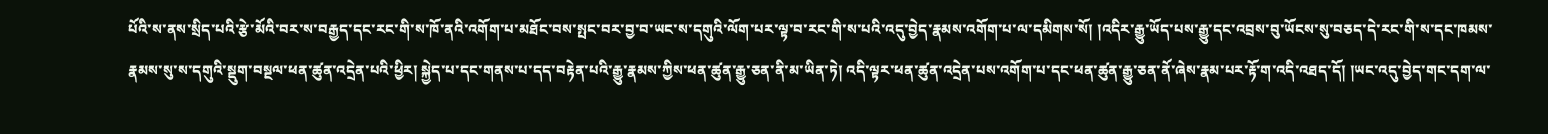པོའི་ས་ནས་སྲིད་པའི་རྩེ་མོའི་བར་ས་བརྒྱད་དང་རང་གི་ས་ཁོ་ནའི་འགོག་པ་མཐོང་བས་སྤང་བར་བྱ་བ་ཡང་ས་དགུའི་ལོག་པར་ལྟ་བ་རང་གི་ས་པའི་འདུ་བྱེད་རྣམས་འགོག་པ་ལ་དམིགས་སོ། །འདིར་རྒྱུ་ཡོད་པས་རྒྱུ་དང་འབྲས་བུ་ཡོངས་སུ་བཅད་དེ་རང་གི་ས་དང་ཁམས་རྣམས་སུ་ས་དགུའི་སྡུག་བསྔལ་ཕན་ཚུན་འདྲེན་པའི་ཕྱིར། སྐྱེད་པ་དང་གནས་པ་དད་བརྟེན་པའི་རྒྱུ་རྣམས་ཀྱིས་ཕན་ཚུན་རྒྱུ་ཅན་ནི་མ་ཡིན་ཏེ། འདི་ལྟར་ཕན་ཚུན་འདྲེན་པས་འགོག་པ་དང་ཕན་ཚུན་རྒྱུ་ཅན་ནོ་ཞེས་རྣམ་པར་རྟོ་ག་འདི་འཐད་དོ། །ཡང་འདུ་བྱེད་གང་དག་ལ་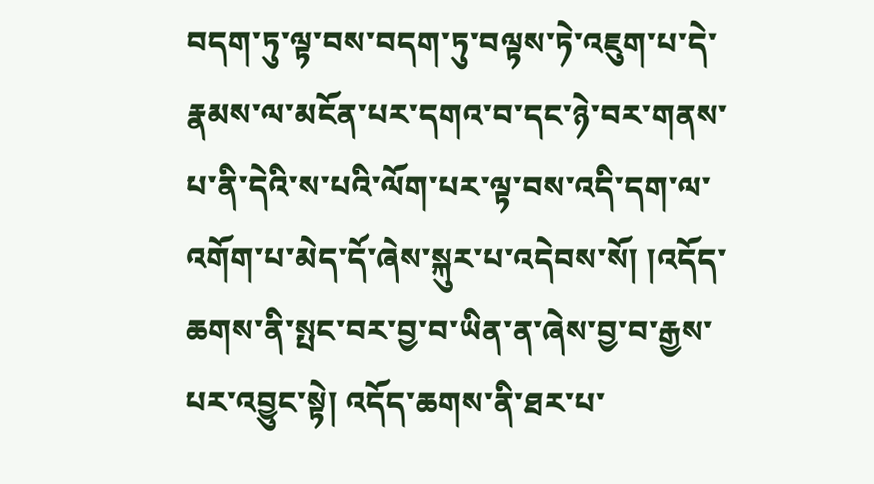བདག་ཏུ་ལྟ་བས་བདག་ཏུ་བལྟས་ཏེ་འཇུག་པ་དེ་རྣམས་ལ་མངོན་པར་དགའ་བ་དང་ཉེ་བར་གནས་པ་ནི་དེའི་ས་པའི་ལོག་པར་ལྟ་བས་འདི་དག་ལ་འགོག་པ་མེད་དོ་ཞེས་སྐུར་པ་འདེབས་སོ། །འདོད་ཆགས་ནི་སྤང་བར་བྱ་བ་ཡིན་ན་ཞེས་བྱ་བ་རྒྱས་པར་འབྱུང་སྟེ། འདོད་ཆགས་ནི་ཐར་པ་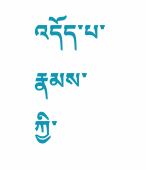འདོད་པ་རྣམས་ཀྱི་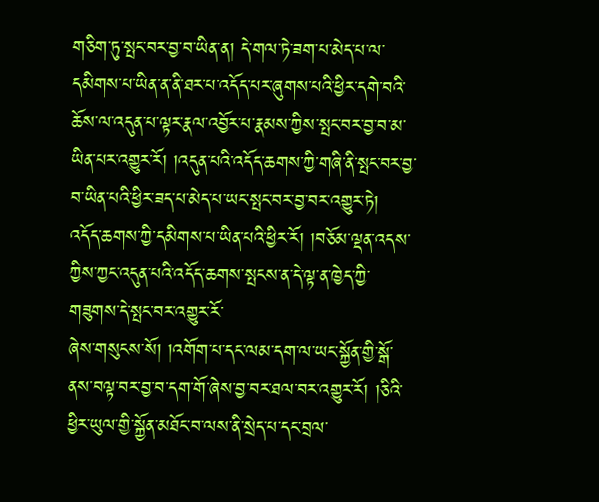གཅིག་ཏུ་སྤང་བར་བྱ་བ་ཡིན་ན། དེ་གལ་ཏེ་ཟག་པ་མེད་པ་ལ་དམིགས་པ་ཡིན་ན་ནི་ཐར་པ་འདོད་པར་ཞུགས་པའི་ཕྱིར་དགེ་བའི་ཆོས་ལ་འདུན་པ་ལྟར་རྣལ་འབྱོར་པ་རྣམས་ཀྱིས་སྤང་བར་བྱ་བ་མ་ཡིན་པར་འགྱུར་རོ། །འདུན་པའི་འདོད་ཆགས་ཀྱི་གཞི་ནི་སྤང་བར་བྱ་བ་ཡིན་པའི་ཕྱིར་ཟད་པ་མེད་པ་ཡང་སྤང་བར་བྱ་བར་འགྱུར་ཏེ། འདོད་ཆགས་ཀྱི་དམིགས་པ་ཡིན་པའི་ཕྱིར་རོ། །བཅོམ་ལྡན་འདས་ཀྱིས་ཀྱང་འདུན་པའི་འདོད་ཆགས་སྤངས་ན་དེ་ལྟ་ན་ཁྱེད་ཀྱི་གཟུགས་དེ་སྤང་བར་འགྱུར་རོ་
ཞེས་གསུངས་སོ། །འགོག་པ་དང་ལམ་དག་ལ་ཡང་སྐྱོན་གྱི་སྒོ་ནས་བལྟ་བར་བྱ་བ་དག་གོ་ཞེས་བྱ་བར་ཐལ་བར་འགྱུར་རོ། །ཅིའི་ཕྱིར་ཡུལ་གྱི་སྐྱོན་མཐོང་བ་ལས་ནི་སྲེད་པ་དང་བྲལ་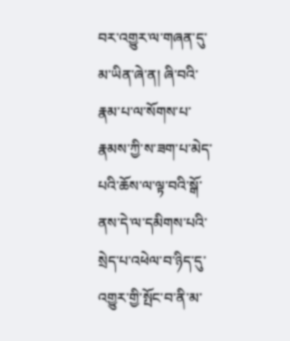བར་འགྱུར་ལ་གཞན་དུ་མ་ཡིན་ཞེ་ན། ཞི་བའི་རྣམ་པ་ལ་སོགས་པ་རྣམས་ཀྱི་ས་ཟག་པ་མེད་པའི་ཆོས་ལ་ལྟ་བའི་སྒོ་ནས་དེ་ལ་དམིགས་པའི་སྲེད་པ་འཕེལ་བ་ཉིད་དུ་འགྱུར་གྱི་སྤོང་བ་ནི་མ་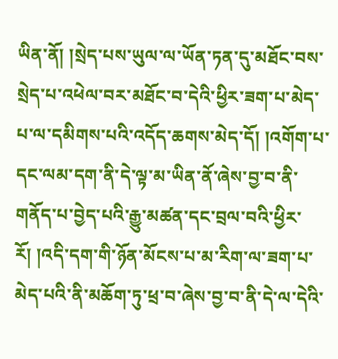ཡིན་ནོ། །སྲེད་པས་ཡུལ་ལ་ཡོན་ཏན་དུ་མཐོང་བས་སྲེད་པ་འཕེལ་བར་མཐོང་བ་དེའི་ཕྱིར་ཟག་པ་མེད་པ་ལ་དམིགས་པའི་འདོད་ཆགས་མེད་དོ། །འགོག་པ་དང་ལམ་དག་ནི་དེ་ལྟ་མ་ཡིན་ནོ་ཞེས་བྱ་བ་ནི་གནོད་པ་བྱེད་པའི་རྒྱུ་མཚན་དང་བྲལ་བའི་ཕྱིར་རོ། །འདི་དག་གི་ཉོན་མོངས་པ་མ་རིག་ལ་ཟག་པ་མེད་པའི་ནི་མཆོག་ཏུ་ཕྲ་བ་ཞེས་བྱ་བ་ནི་དེ་ལ་དེའི་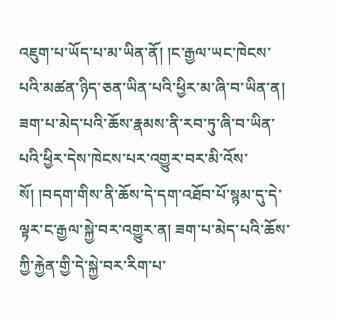འཇུག་པ་ཡོད་པ་མ་ཡིན་ནོ། །ང་རྒྱལ་ཡང་ཁེངས་པའི་མཚན་ཉིད་ཅན་ཡིན་པའི་ཕྱིར་མ་ཞི་བ་ཡིན་ན། ཟག་པ་མེད་པའི་ཆོས་རྣམས་ནི་རབ་ཏུ་ཞི་བ་ཡིན་པའི་ཕྱིར་དེས་ཁེངས་པར་འགྱུར་བར་མི་འོས་སོ། །བདག་གིས་ནི་ཆོས་དེ་དག་འཐོབ་པོ་སྙམ་དུ་དེ་ལྟར་ང་རྒྱལ་སྐྱེ་བར་འགྱུར་ན། ཟག་པ་མེད་པའི་ཆོས་ཀྱི་རྐྱེན་གྱི་དེ་སྐྱེ་བར་རིག་པ་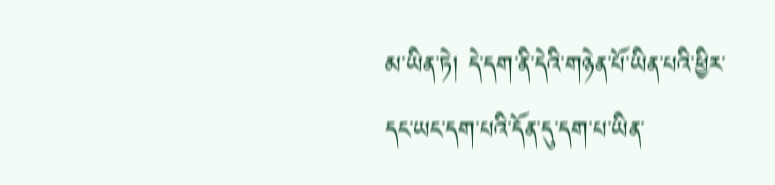མ་ཡིན་ཏེ། དེ་དག་ནི་དེའི་གཉེན་པོ་ཡིན་པའི་ཕྱིར་དང་ཡང་དག་པའི་དོན་དུ་དག་པ་ཡིན་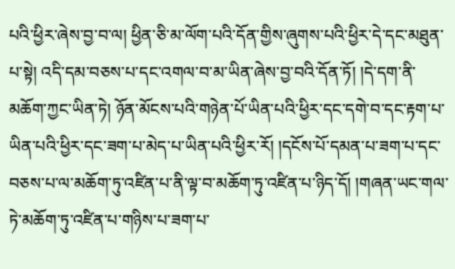པའི་ཕྱིར་ཞེས་བྱ་བ་ལ། ཕྱིན་ཅི་མ་ལོག་པའི་དོན་གྱིས་ཞུགས་པའི་ཕྱིར་དེ་དང་མཐུན་པ་སྟེ། འདི་དམ་བཅས་པ་དང་འགལ་བ་མ་ཡིན་ཞེས་བྱ་བའི་དོན་ཏོ། །དེ་དག་ནི་མཆོག་ཀྱང་ཡིན་ཏེ། ཉོན་མོངས་པའི་གཉེན་པོ་ཡིན་པའི་ཕྱིར་དང་དགེ་བ་དང་རྟག་པ་ཡིན་པའི་ཕྱིར་དང་ཟག་པ་མེད་པ་ཡིན་པའི་ཕྱིར་རོ། །དངོས་པོ་དམན་པ་ཟག་པ་དང་བཅས་པ་ལ་མཆོག་ཏུ་འཛིན་པ་ནི་ལྟ་བ་མཆོག་ཏུ་འཛིན་པ་ཉིད་དོ། །གཞན་ཡང་གལ་ཏེ་མཆོག་ཏུ་འཛིན་པ་གཉིས་པ་ཟག་པ་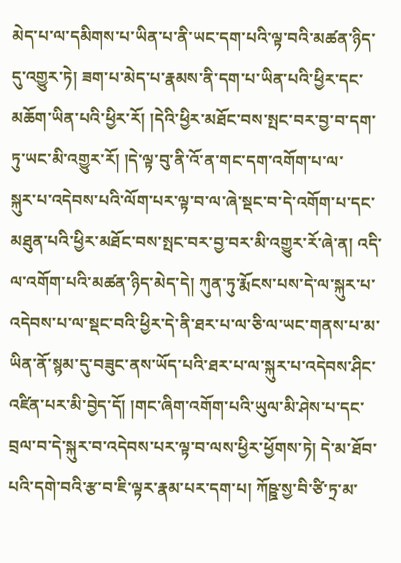མེད་པ་ལ་དམིགས་པ་ཡིན་པ་ནི་ཡང་དག་པའི་ལྟ་བའི་མཚན་ཉིད་དུ་འགྱུར་ཏེ། ཟག་པ་མེད་པ་རྣམས་ནི་དག་པ་ཡིན་པའི་ཕྱིར་དང་མཆོག་ཡིན་པའི་ཕྱིར་རོ། །དེའི་ཕྱིར་མཐོང་བས་སྤང་བར་བྱ་བ་དག་ཏུ་ཡང་མི་འགྱུར་རོ། །དེ་ལྟ་བུ་ནི་འོ་ན་གང་དག་འགོག་པ་ལ་
སྐུར་པ་འདེབས་པའི་ལོག་པར་ལྟ་བ་ལ་ཞེ་སྡང་བ་དེ་འགོག་པ་དང་མཐུན་པའི་ཕྱིར་མཐོང་བས་སྤང་བར་བྱ་བར་མི་འགྱུར་རོ་ཞེ་ན། འདི་ལ་འགོག་པའི་མཚན་ཉིད་མེད་དེ། ཀུན་ཏུ་རྨོངས་པས་དེ་ལ་སྐུར་པ་འདེབས་པ་ལ་སྡང་བའི་ཕྱིར་དེ་ནི་ཐར་པ་ལ་ཅི་ལ་ཡང་གནས་པ་མ་ཡིན་ནོ་སྙམ་དུ་བཟུང་ནས་ཡོད་པའི་ཐར་པ་ལ་སྐུར་པ་འདེབས་ཤིང་འཛིན་པར་མི་བྱེད་དོ། །གང་ཞིག་འགོག་པའི་ཡུལ་མི་ཤེས་པ་དང་བྲལ་བ་དེ་སྐུར་བ་འདེབས་པར་ལྟ་བ་ལས་ཕྱིར་ཕྱོགས་ཏེ། དེ་མ་ཐོབ་པའི་དགེ་བའི་རྩ་བ་ཇི་ལྟར་རྣམ་པར་དག་པ། ཀོཥྛ་སྱ་བི་ཙི་ཏྲ་མ་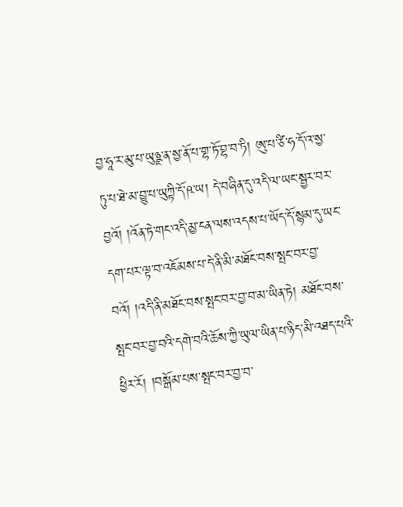བྱ་ཧཱ་ར་མུ་པ་ཡུཉྫ་ན་སྱ་ནོ་པ་གྷ་ཏོ་བྷ་བ་ཏི། ཨུ་པ་ཙི་ཧ་དོ་འ་སྱ་ཏུ་པ་ཐེ་མ་བྱུ་པ་ཡུཀྟི་དོ་ཥ་ཡ། དེ་བཞིན་དུ་འདི་ལ་ཡང་སྦྱར་བར་བྱའོ། །འོན་ཏེ་གང་འདི་མྱ་ངན་ལས་འདས་པ་ཡོད་དོ་སྙམ་དུ་ཡང་དག་པར་ལྟ་བ་འཇོམས་པ་དེ་ནི་མི་མཐོང་བས་སྤང་བར་བྱ་བའོ། །འདི་ནི་མཐོང་བས་སྤང་བར་བྱ་བ་མ་ཡིན་ཏེ། མཐོང་བས་སྤང་བར་བྱ་བའི་དགེ་བའི་ཆོས་ཀྱི་ཡུལ་ཡིན་པ་ཉིད་མི་འཐད་པའི་ཕྱིར་རོ། །བསྒོམ་པས་སྤང་བར་བྱ་བ་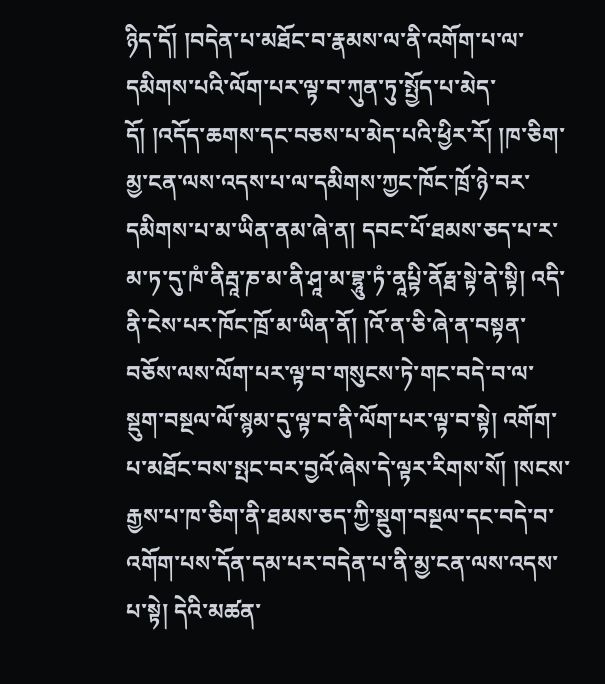ཉིད་དོ། །བདེན་པ་མཐོང་བ་རྣམས་ལ་ནི་འགོག་པ་ལ་དམིགས་པའི་ལོག་པར་ལྟ་བ་ཀུན་ཏུ་སྤྱོད་པ་མེད་དོ། །འདོད་ཆགས་དང་བཅས་པ་མེད་པའི་ཕྱིར་རོ། །ཁ་ཅིག་མྱ་ངན་ལས་འདས་པ་ལ་དམིགས་ཀྱང་ཁོང་ཁྲོ་ཉེ་བར་དམིགས་པ་མ་ཡིན་ནམ་ཞེ་ན། དབང་པོ་ཐམས་ཅད་པ་ར་མ་ཏ་དུ་ཁཾ་ནིརྦཱ་ཎ་མ་ནི་ཤཱ་མ་བྷཱུ་ཏཾ་ནཱཔྟི་ནོརྠ་སྟེ་ནེ་སྟི། འདི་ནི་ངེས་པར་ཁོང་ཁྲོ་མ་ཡིན་ནོ། །འོ་ན་ཅི་ཞེ་ན་བསྟན་བཅོས་ལས་ལོག་པར་ལྟ་བ་གསུངས་ཏེ་གང་བདེ་བ་ལ་སྡུག་བསྔལ་ལོ་སྙམ་དུ་ལྟ་བ་ནི་ལོག་པར་ལྟ་བ་སྟེ། འགོག་པ་མཐོང་བས་སྤང་བར་བྱའོ་ཞེས་དེ་ལྟར་རིགས་སོ། །སངས་རྒྱས་པ་ཁ་ཅིག་ནི་ཐམས་ཅད་ཀྱི་སྡུག་བསྔལ་དང་བདེ་བ་འགོག་པས་དོན་དམ་པར་བདེན་པ་ནི་མྱ་ངན་ལས་འདས་པ་སྟེ། དེའི་མཚན་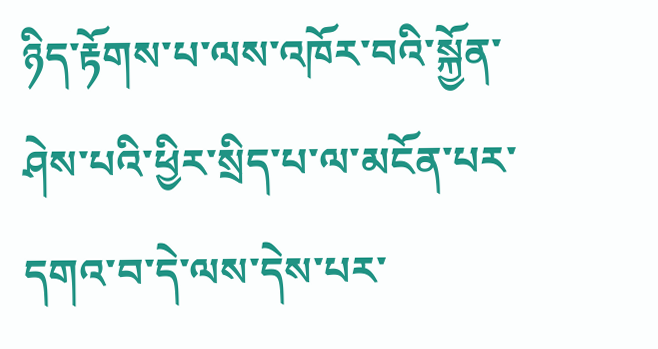ཉིད་རྟོགས་པ་ལས་འཁོར་བའི་སྐྱོན་ཤེས་པའི་ཕྱིར་སྲིད་པ་ལ་མངོན་པར་དགའ་བ་དེ་ལས་དེས་པར་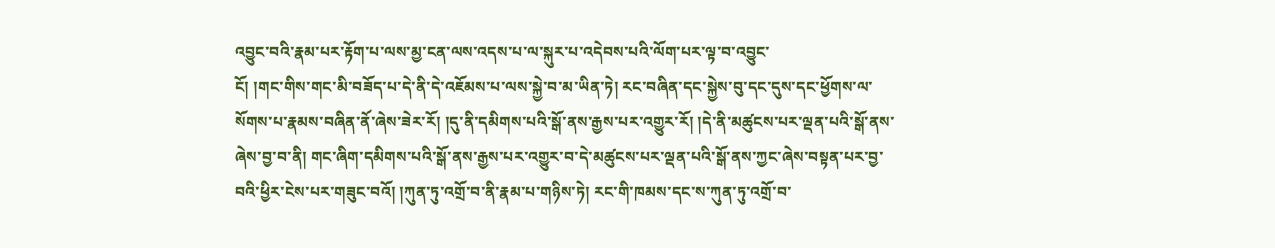འབྱུང་བའི་རྣམ་པར་རྟོག་པ་ལས་མྱ་ངན་ལས་འདས་པ་ལ་སྐུར་པ་འདེབས་པའི་ལོག་པར་ལྟ་བ་འབྱུང་
ངོ། །གང་གིས་གང་མི་བཟོད་པ་དེ་ནི་དེ་འཇོམས་པ་ལས་སྐྱེ་བ་མ་ཡིན་ཏེ། རང་བཞིན་དང་སྐྱེས་བུ་དང་དུས་དང་ཕྱོགས་ལ་སོགས་པ་རྣམས་བཞིན་ནོ་ཞེས་ཟེར་རོ། །དུ་ནི་དམིགས་པའི་སྒོ་ནས་རྒྱས་པར་འགྱུར་རོ། །དེ་ནི་མཚུངས་པར་ལྡན་པའི་སྒོ་ནས་ཞེས་བྱ་བ་ནི། གང་ཞིག་དམིགས་པའི་སྒོ་ནས་རྒྱས་པར་འགྱུར་བ་དེ་མཚུངས་པར་ལྡན་པའི་སྒོ་ནས་ཀྱང་ཞེས་བསྟན་པར་བྱ་བའི་ཕྱིར་ངེས་པར་གཟུང་བའོ། །ཀུན་ཏུ་འགྲོ་བ་ནི་རྣམ་པ་གཉིས་ཏེ། རང་གི་ཁམས་དང་ས་ཀུན་ཏུ་འགྲོ་བ་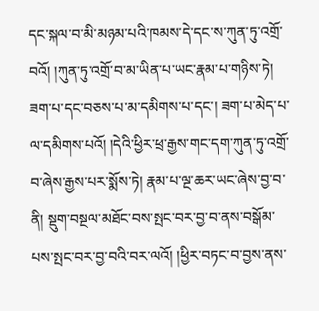དང་སྐལ་བ་མི་མཉམ་པའི་ཁམས་དེ་དང་ས་ཀུན་ཏུ་འགྲོ་བའོ། །ཀུན་ཏུ་འགྲོ་བ་མ་ཡིན་པ་ཡང་རྣམ་པ་གཉིས་ཏེ། ཟག་པ་དང་བཅས་པ་མ་དམིགས་པ་དང་། ཟག་པ་མེད་པ་ལ་དམིགས་པའོ། །དེའི་ཕྱིར་ཕྲ་རྒྱས་གང་དག་ཀུན་ཏུ་འགྲོ་བ་ཞེས་རྒྱས་པར་སྨོས་ཏེ། རྣམ་པ་ལྔ་ཆར་ཡང་ཞེས་བྱ་བ་ནི། སྡུག་བསྔལ་མཐོང་བས་སྤང་བར་བྱ་བ་ནས་བསྒོམ་པས་སྤང་བར་བྱ་བའི་བར་ལའོ། །ཕྱིར་བཏང་བ་བྱས་ནས་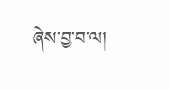ཞེས་བྱ་བ་ལ།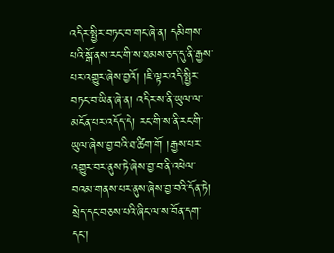འདིར་སྤྱིར་བཏང་བ་གང་ཞེ་ན། དམིགས་པའི་སྒོ་ནས་རང་གི་ས་ཐམས་ཅད་དུ་ནི་རྒྱས་པར་འགྱུར་ཞེས་བྱའོ། །ཇི་ལྟར་འདི་སྤྱིར་བཏང་བ་ཡིན་ཞེ་ན། འདིར་ས་ནི་ཡུལ་ལ་མངོན་པར་འདོད་དེ། རང་གི་ས་ནི་རང་གི་ཡུལ་ཞེས་བྱ་བའི་ཐ་ཚིག་གོ །རྒྱས་པར་འགྱུར་བར་ནུས་ཏེ་ཞེས་བྱ་བ་ནི་འཕེལ་བའམ་གནས་པར་ནུས་ཞེས་བྱ་བའི་དོན་ཏེ། སྲེད་དང་བཅས་པའི་ཞིང་ལ་ས་བོན་དག་དང་།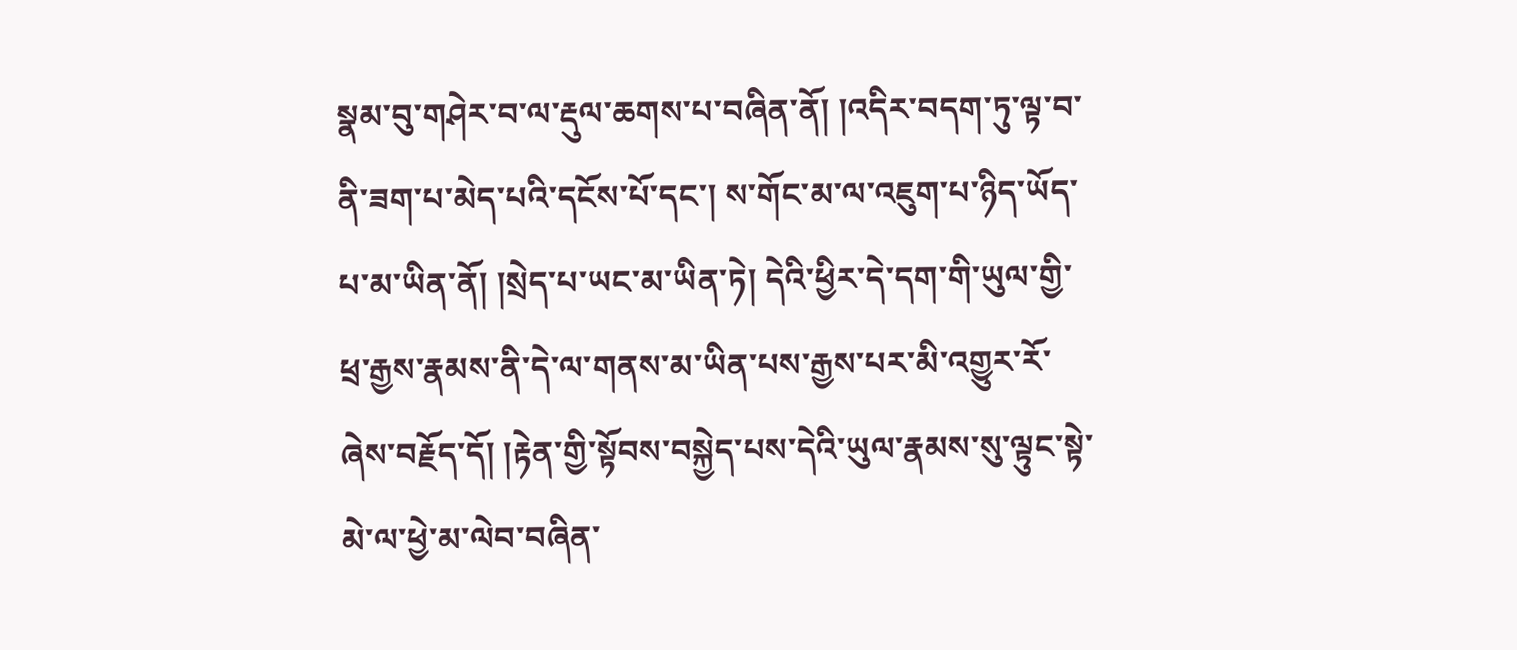སྣམ་བུ་གཤེར་བ་ལ་རྡུལ་ཆགས་པ་བཞིན་ནོ། །འདིར་བདག་ཏུ་ལྟ་བ་ནི་ཟག་པ་མེད་པའི་དངོས་པོ་དང་། ས་གོང་མ་ལ་འཇུག་པ་ཉིད་ཡོད་པ་མ་ཡིན་ནོ། །སྲེད་པ་ཡང་མ་ཡིན་ཏེ། དེའི་ཕྱིར་དེ་དག་གི་ཡུལ་གྱི་ཕྲ་རྒྱས་རྣམས་ནི་དེ་ལ་གནས་མ་ཡིན་པས་རྒྱས་པར་མི་འགྱུར་རོ་ཞེས་བརྗོད་དོ། །རྟེན་གྱི་སྟོབས་བསྐྱེད་པས་དེའི་ཡུལ་རྣམས་སུ་ལྟུང་སྟེ་མེ་ལ་ཕྱེ་མ་ལེབ་བཞིན་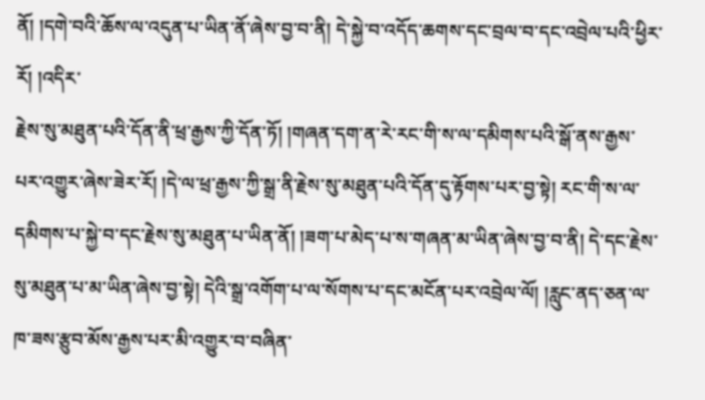ནོ། །དགེ་བའི་ཆོས་ལ་འདུན་པ་ཡིན་ནོ་ཞེས་བྱ་བ་ནི། དེ་སྐྱེ་བ་འདོད་ཆགས་དང་བྲལ་བ་དང་འབྲེལ་པའི་ཕྱིར་རོ། །འདིར་
རྗེས་སུ་མཐུན་པའི་དོན་ནི་ཕྲ་རྒྱས་ཀྱི་དོན་ཏོ། །གཞན་དག་ན་རེ་རང་གི་ས་ལ་དམིགས་པའི་སྒོ་ནས་རྒྱས་པར་འགྱུར་ཞེས་ཟེར་རོ། །དེ་ལ་ཕྲ་རྒྱས་ཀྱི་སྒྲ་ནི་རྗེས་སུ་མཐུན་པའི་དོན་དུ་རྟོགས་པར་བྱ་སྟེ། རང་གི་ས་ལ་དམིགས་པ་སྐྱེ་བ་དང་རྗེས་སུ་མཐུན་པ་ཡིན་ནོ། །ཟག་པ་མེད་པ་ས་གཞན་མ་ཡིན་ཞེས་བྱ་བ་ནི། དེ་དང་རྗེས་སུ་མཐུན་པ་མ་ཡིན་ཞེས་བྱ་སྟེ། དེའི་སྒྲ་འགོག་པ་ལ་སོགས་པ་དང་མངོན་པར་འབྲེལ་ལོ། །རླུང་ནད་ཅན་ལ་ཁ་ཟས་རྩུབ་མོས་རྒྱས་པར་མི་འགྱུར་བ་བཞིན་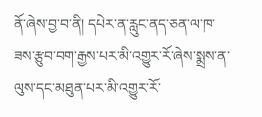ནོ་ཞེས་བྱ་བ་ནི། དཔེར་ན་རླུང་ནད་ཅན་ལ་ཁ་ཟས་རྩུབ་བག་རྒྱས་པར་མི་འགྱུར་རོ་ཞེས་སྨྲས་ན་ལུས་དང་མཐུན་པར་མི་འགྱུར་རོ་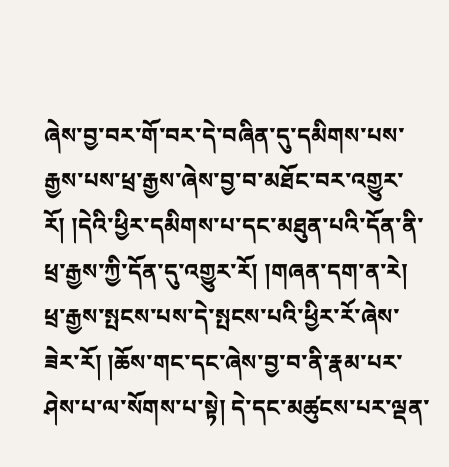ཞེས་བྱ་བར་གོ་བར་དེ་བཞིན་དུ་དམིགས་པས་རྒྱས་པས་ཕྲ་རྒྱས་ཞེས་བྱ་བ་མཐོང་བར་འགྱུར་རོ། །དེའི་ཕྱིར་དམིགས་པ་དང་མཐུན་པའི་དོན་ནི་ཕྲ་རྒྱས་ཀྱི་དོན་དུ་འགྱུར་རོ། །གཞན་དག་ན་རེ། ཕྲ་རྒྱས་སྤངས་པས་དེ་སྤངས་པའི་ཕྱིར་རོ་ཞེས་ཟེར་རོ། །ཆོས་གང་དང་ཞེས་བྱ་བ་ནི་རྣམ་པར་ཤེས་པ་ལ་སོགས་པ་སྟེ། དེ་དང་མཚུངས་པར་ལྡན་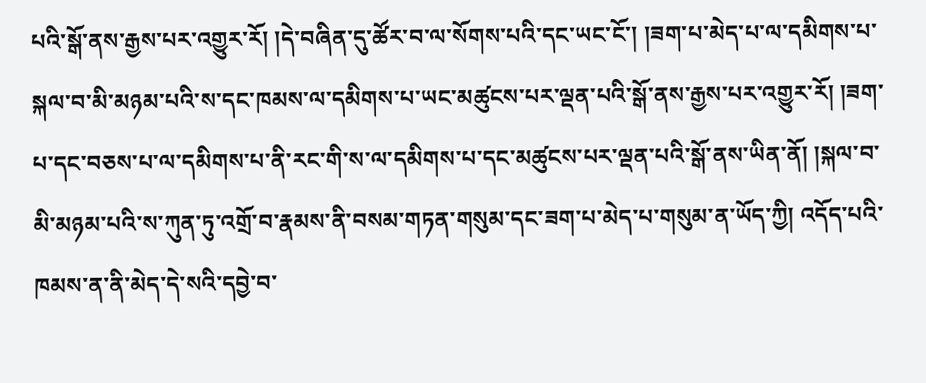པའི་སྒོ་ནས་རྒྱས་པར་འགྱུར་རོ། །དེ་བཞིན་དུ་ཚོར་བ་ལ་སོགས་པའི་དང་ཡང་ངོ་། །ཟག་པ་མེད་པ་ལ་དམིགས་པ་སྐལ་བ་མི་མཉམ་པའི་ས་དང་ཁམས་ལ་དམིགས་པ་ཡང་མཚུངས་པར་ལྡན་པའི་སྒོ་ནས་རྒྱས་པར་འགྱུར་རོ། །ཟག་པ་དང་བཅས་པ་ལ་དམིགས་པ་ནི་རང་གི་ས་ལ་དམིགས་པ་དང་མཚུངས་པར་ལྡན་པའི་སྒོ་ནས་ཡིན་ནོ། །སྐལ་བ་མི་མཉམ་པའི་ས་ཀུན་ཏུ་འགྲོ་བ་རྣམས་ནི་བསམ་གཏན་གསུམ་དང་ཟག་པ་མེད་པ་གསུམ་ན་ཡོད་ཀྱི། འདོད་པའི་ཁམས་ན་ནི་མེད་དེ་སའི་དབྱེ་བ་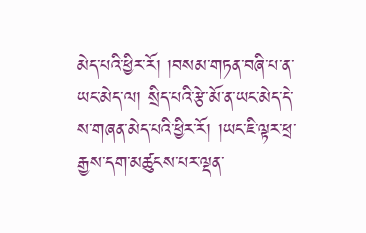མེད་པའི་ཕྱིར་རོ། །བསམ་གཏན་བཞི་པ་ན་ཡང་མེད་ལ། སྲིད་པའི་རྩེ་མོ་ན་ཡང་མེད་དེ་ས་གཞན་མེད་པའི་ཕྱིར་རོ། །ཡང་ཇི་ལྟར་ཕྲ་རྒྱས་དག་མཚུངས་པར་ལྡན་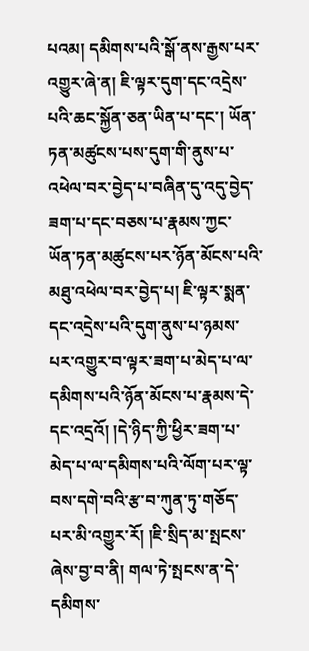པའམ། དམིགས་པའི་སྒོ་ནས་རྒྱས་པར་འགྱུར་ཞེ་ན། ཇི་ལྟར་དུག་དང་འདྲེས་པའི་ཆང་སྐྱོན་ཅན་ཡིན་པ་དང་། ཡོན་ཏན་མཚུངས་པས་དུག་གི་ནུས་པ་འཕེལ་བར་བྱེད་པ་བཞིན་དུ་འདུ་བྱེད་ཟག་པ་དང་བཅས་པ་རྣམས་ཀྱང་
ཡོན་ཏན་མཚུངས་པར་ཉོན་མོངས་པའི་མཐུ་འཕེལ་བར་བྱེད་པ། ཇི་ལྟར་སྨན་དང་འདྲེས་པའི་དུག་ནུས་པ་ཉམས་པར་འགྱུར་བ་ལྟར་ཟག་པ་མེད་པ་ལ་དམིགས་པའི་ཉོན་མོངས་པ་རྣམས་དེ་དང་འདྲའོ། །དེ་ཉིད་ཀྱི་ཕྱིར་ཟག་པ་མེད་པ་ལ་དམིགས་པའི་ལོག་པར་ལྟ་བས་དགེ་བའི་རྩ་བ་ཀུན་ཏུ་གཅོད་པར་མི་འགྱུར་རོ། །ཇི་སྲིད་མ་སྤངས་ཞེས་བྱ་བ་ནི། གལ་ཏེ་སྤངས་ན་དེ་དམིགས་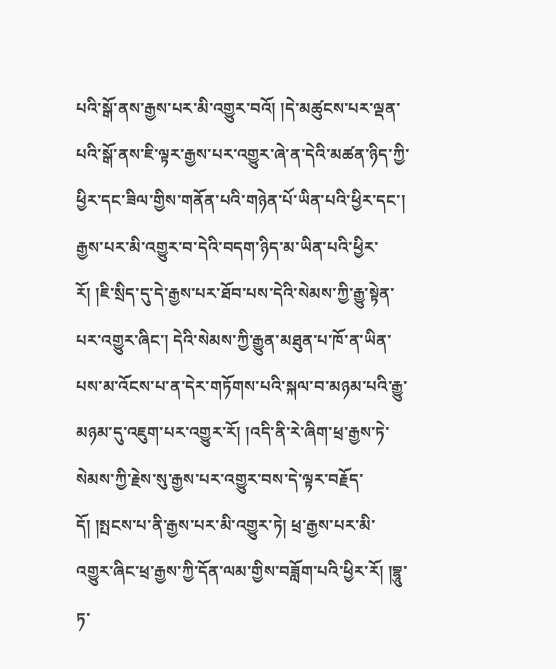པའི་སྒོ་ནས་རྒྱས་པར་མི་འགྱུར་བའོ། །དེ་མཚུངས་པར་ལྡན་པའི་སྒོ་ནས་ཇི་ལྟར་རྒྱས་པར་འགྱུར་ཞེ་ན་དེའི་མཚན་ཉིད་ཀྱི་ཕྱིར་དང་ཟིལ་གྱིས་གནོན་པའི་གཉེན་པོ་ཡིན་པའི་ཕྱིར་དང་། རྒྱས་པར་མི་འགྱུར་བ་དེའི་བདག་ཉིད་མ་ཡིན་པའི་ཕྱིར་རོ། །ཇི་སྲིད་དུ་དེ་རྒྱས་པར་ཐོབ་པས་དེའི་སེམས་ཀྱི་རྒྱུ་སྟེན་པར་འགྱུར་ཞིང་། དེའི་སེམས་ཀྱི་རྒྱུན་མཐུན་པ་ཁོ་ན་ཡིན་པས་མ་འོངས་པ་ན་དེར་གཏོགས་པའི་སྐལ་བ་མཉམ་པའི་རྒྱུ་མཉམ་དུ་འཇུག་པར་འགྱུར་རོ། །འདི་ནི་རེ་ཞིག་ཕྲ་རྒྱས་ཏེ་སེམས་ཀྱི་རྗེས་སུ་རྒྱས་པར་འགྱུར་བས་དེ་ལྟར་བརྗོད་དོ། །སྤངས་པ་ནི་རྒྱས་པར་མི་འགྱུར་ཏེ། ཕྲ་རྒྱས་པར་མི་འགྱུར་ཞིང་ཕྲ་རྒྱས་ཀྱི་དོན་ལམ་གྱིས་བཟློག་པའི་ཕྱིར་རོ། །བྷཱུ་ཏ་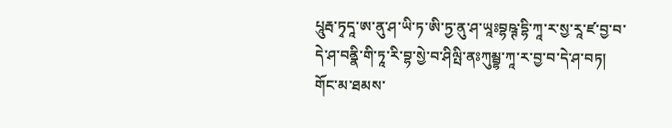པཱུརྦ་ཏྭདཱ་ཨ་ནུ་ཤ་ཡི་ཏ་ཨི་ཏྱ་ནུ་ཤ་ཡཱཿབྷཥྚ་དྷི་ཀཱ་ར་སྱ་རཱ་ཛ་བྱ་བ་དེ་ཤ་བནྣི་གི་ཏཱ་རི་བྷ་སྱེ་བ་ཤིལྤི་ནཿཀུམྦྷ་ཀཱ་ར་བྱ་བ་དེ་ཤ་བཏ། གོང་མ་ཐམས་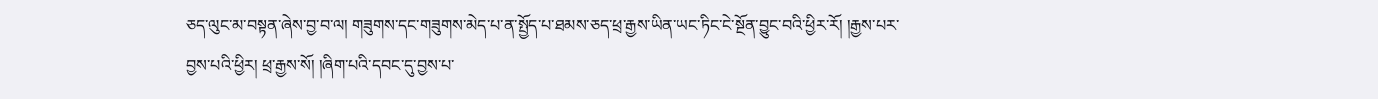ཅད་ལུང་མ་བསྟན་ཞེས་བྱ་བ་ལ། གཟུགས་དང་གཟུགས་མེད་པ་ན་སྤྱོད་པ་ཐམས་ཅད་ཕྲ་རྒྱས་ཡིན་ཡང་ཏིང་ངེ་སྔོན་བྱུང་བའི་ཕྱིར་རོ། །རྒྱས་པར་བྱས་པའི་ཕྱིར། ཕྲ་རྒྱས་སོ། །ཞིག་པའི་དབང་དུ་བྱས་པ་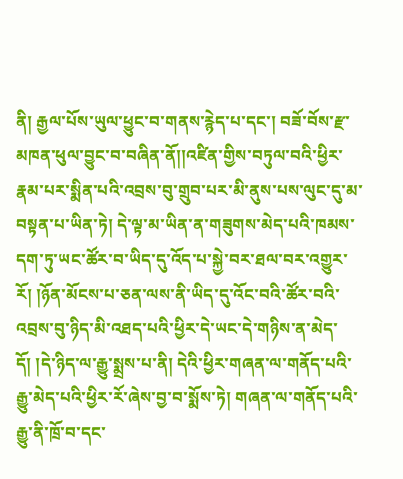ནི། རྒྱལ་པོས་ཡུལ་ཕྱུང་བ་གནས་རྙེད་པ་དང་། བཟོ་བོས་རྫ་མཁན་ཕུལ་བྱུང་བ་བཞིན་ནོ།།འཛིན་གྱིས་བཏུལ་བའི་ཕྱིར་རྣམ་པར་སྨིན་པའི་འབྲས་བུ་གྲུབ་པར་མི་ནུས་པས་ལུང་དུ་མ་བསྟན་པ་ཡིན་ཏེ། དེ་ལྟ་མ་ཡིན་ན་གཟུགས་མེད་པའི་ཁམས་དག་ཏུ་ཡང་ཚོར་བ་ཡིད་དུ་འོད་པ་སྐྱེ་བར་ཐལ་བར་འགྱུར་རོ། །ཉོན་མོངས་པ་ཅན་ལས་ནི་ཡིད་དུ་འོང་བའི་ཚོར་བའི་འབྲས་བུ་ཉིད་མི་འཐད་པའི་ཕྱིར་དེ་ཡང་དེ་གཉིས་ན་མེད་དོ། །དེ་ཉིད་ལ་རྒྱུ་སྨྲས་པ་ནི། དེའི་ཕྱིར་གཞན་ལ་གནོད་པའི་
རྒྱུ་མེད་པའི་ཕྱིར་རོ་ཞེས་བྱ་བ་སྨོས་ཏེ། གཞན་ལ་གནོད་པའི་རྒྱུ་ནི་ཁྲོ་བ་དང་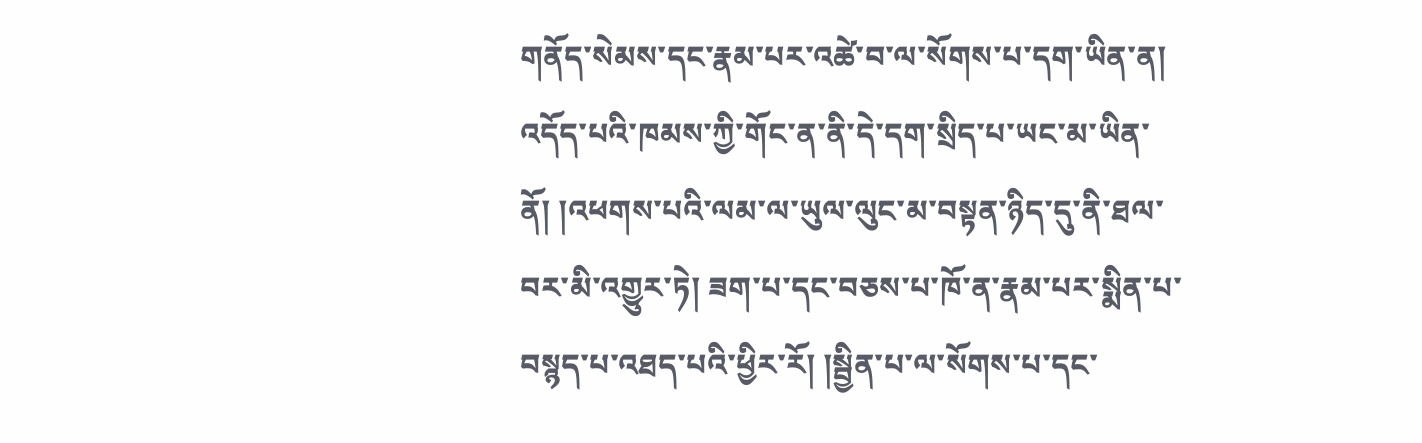གནོད་སེམས་དང་རྣམ་པར་འཚེ་བ་ལ་སོགས་པ་དག་ཡིན་ན། འདོད་པའི་ཁམས་ཀྱི་གོང་ན་ནི་དེ་དག་སྲིད་པ་ཡང་མ་ཡིན་ནོ། །འཕགས་པའི་ལམ་ལ་ཡུལ་ལུང་མ་བསྟན་ཉིད་དུ་ནི་ཐལ་བར་མི་འགྱུར་ཏེ། ཟག་པ་དང་བཅས་པ་ཁོ་ན་རྣམ་པར་སྨིན་པ་བསྙད་པ་འཐད་པའི་ཕྱིར་རོ། །སྦྱིན་པ་ལ་སོགས་པ་དང་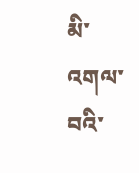མི་འགལ་བའི་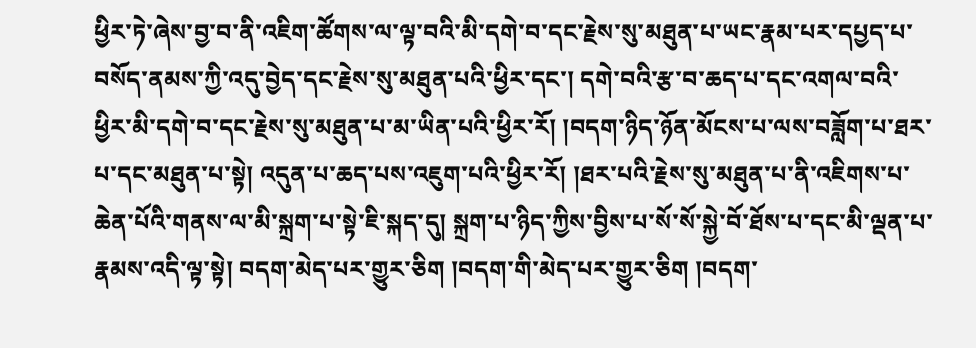ཕྱིར་ཏེ་ཞེས་བྱ་བ་ནི་འཇིག་ཚོགས་ལ་ལྟ་བའི་མི་དགེ་བ་དང་རྗེས་སུ་མཐུན་པ་ཡང་རྣམ་པར་དཔྱད་པ་བསོད་ནམས་ཀྱི་འདུ་བྱེད་དང་རྗེས་སུ་མཐུན་པའི་ཕྱིར་དང་། དགེ་བའི་རྩ་བ་ཆད་པ་དང་འགལ་བའི་ཕྱིར་མི་དགེ་བ་དང་རྗེས་སུ་མཐུན་པ་མ་ཡིན་པའི་ཕྱིར་རོ། །བདག་ཉིད་ཉོན་མོངས་པ་ལས་བཟློག་པ་ཐར་པ་དང་མཐུན་པ་སྟེ། འདུན་པ་ཆད་པས་འཇུག་པའི་ཕྱིར་རོ། །ཐར་པའི་རྗེས་སུ་མཐུན་པ་ནི་འཇིགས་པ་ཆེན་པོའི་གནས་ལ་མི་སྐྲག་པ་སྟེ་ཇི་སྐད་དུ། སྐྲག་པ་ཉིད་ཀྱིས་བྱིས་པ་སོ་སོ་སྐྱེ་བོ་ཐོས་པ་དང་མི་ལྡན་པ་རྣམས་འདི་ལྟ་སྟེ། བདག་མེད་པར་གྱུར་ཅིག །བདག་གི་མེད་པར་གྱུར་ཅིག །བདག་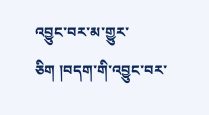འབྱུང་བར་མ་གྱུར་ཅིག །བདག་གི་འབྱུང་བར་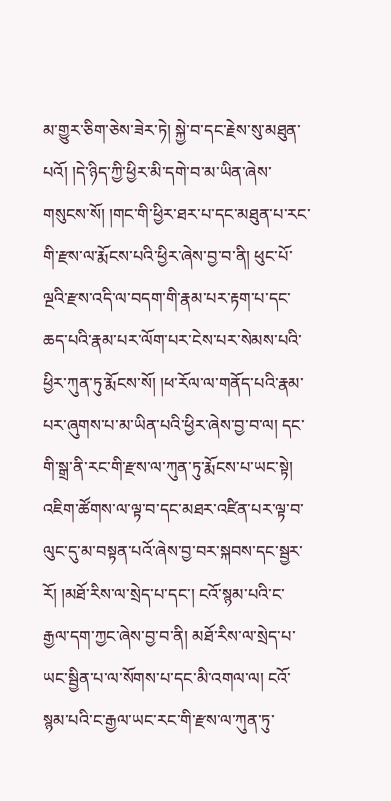མ་གྱུར་ཅིག་ཅེས་ཟེར་ཏེ། སྐྱེ་བ་དང་རྗེས་སུ་མཐུན་པའོ། །དེ་ཉིད་ཀྱི་ཕྱིར་མི་དགེ་བ་མ་ཡིན་ཞེས་གསུངས་སོ། །གང་གི་ཕྱིར་ཐར་པ་དང་མཐུན་པ་རང་གི་རྫས་ལ་རྨོངས་པའི་ཕྱིར་ཞེས་བྱ་བ་ནི། ཕུང་པོ་ལྔའི་རྫས་འདི་ལ་བདག་གི་རྣམ་པར་རྟག་པ་དང་ཆད་པའི་རྣམ་པར་ལོག་པར་ངེས་པར་སེམས་པའི་ཕྱིར་ཀུན་ཏུ་རྨོངས་སོ། །ཕ་རོལ་ལ་གནོད་པའི་རྣམ་པར་ཞུགས་པ་མ་ཡིན་པའི་ཕྱིར་ཞེས་བྱ་བ་ལ། དང་གི་སྒྲ་ནི་རང་གི་རྫས་ལ་ཀུན་ཏུ་རྨོངས་པ་ཡང་སྟེ། འཇིག་ཚོགས་ལ་ལྟ་བ་དང་མཐར་འཛིན་པར་ལྟ་བ་ལུང་དུ་མ་བསྟན་པའོ་ཞེས་བྱ་བར་སྐབས་དང་སྦྱར་རོ། །མཐོ་རིས་ལ་སྲེད་པ་དང་། ངའོ་སྙམ་པའི་ང་རྒྱལ་དག་ཀྱང་ཞེས་བྱ་བ་ནི། མཐོ་རིས་ལ་སྲེད་པ་ཡང་སྦྱིན་པ་ལ་སོགས་པ་དང་མི་འགལ་ལ། ངའོ་སྙམ་པའི་ང་རྒྱལ་ཡང་རང་གི་རྫས་ལ་ཀུན་ཏུ་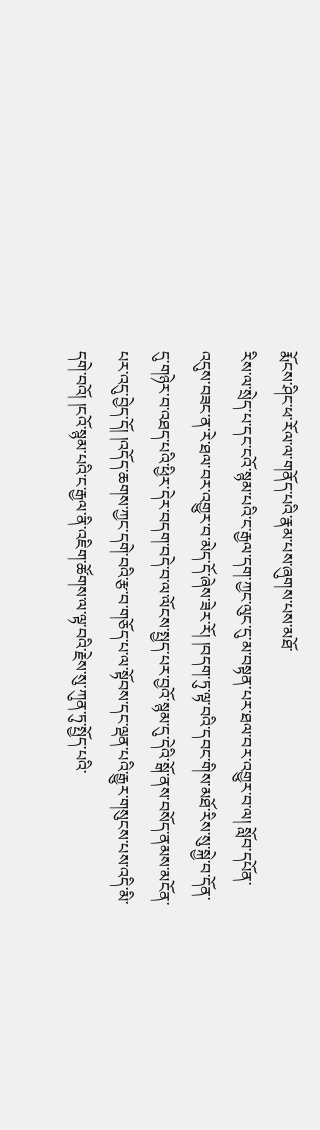རྨོངས་ཤིང་ཕ་རོལ་ལ་གནོད་པའི་རྣམ་པས་ཞུགས་པས་མཐོ་
རིས་ལ་སྲེད་པ་དང་ངའོ་སྙམ་པའི་ང་རྒྱལ་དག་ཀྱང་ལུང་དུ་མ་བསྟན་པར་ཐལ་བར་འགྱུར་བ་ལ། སློབ་དཔོན་འདུས་བཟང་ན་རེ་ཐལ་བར་འགྱུར་བ་མེད་དོ་ཞེས་ཟེར་རོ། །བདག་ཏུ་ལྟ་བའི་དབང་གིས་མཐོ་རིས་སུ་སྐྱེ་བ་དོན་དུ་གཉེར་བ་འཐད་པའི་ཕྱིར་དེར་བདག་བདེ་བ་ལ་ལོངས་སྤྱད་པར་བྱའོ་སྙམ་དུ་དེའི་སྒོ་ནས་བསོད་ནམས་མངོན་པར་འདུ་བྱེད་དོ། །འདོད་ཆགས་ཀྱང་དགེ་བའི་རྩ་བ་གཅོད་པ་ལ་སྟོབས་དང་ལྡན་པའི་རྒྱུར་གསུངས་པས་འདི་མི་དགེ་བའོ། །ངའོ་སྙམ་པའི་ང་རྒྱལ་ནི་འཇིག་ཚོགས་ལ་ལྟ་བའི་རྗེས་སུ་ཀུན་ཏུ་སྤྱོད་པའི་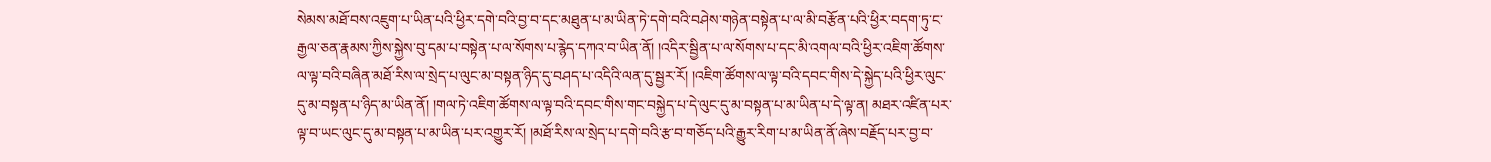སེམས་མཐོ་བས་འཇུག་པ་ཡིན་པའི་ཕྱིར་དགེ་བའི་བྱ་བ་དང་མཐུན་པ་མ་ཡིན་ཏེ་དགེ་བའི་བཤེས་གཉེན་བསྟེན་པ་ལ་མི་བརྩོན་པའི་ཕྱིར་བདག་ཏུ་ང་རྒྱལ་ཅན་རྣམས་ཀྱིས་སྐྱེས་བུ་དམ་པ་བསྟེན་པ་ལ་སོགས་པ་རྙེད་དཀའ་བ་ཡིན་ནོ། །འདིར་སྦྱིན་པ་ལ་སོགས་པ་དང་མི་འགལ་བའི་ཕྱིར་འཇིག་ཚོགས་ལ་ལྟ་བའི་བཞིན་མཐོ་རིས་ལ་སྲེད་པ་ལུང་མ་བསྟན་ཉིད་དུ་བཤད་པ་འདིའི་ལན་དུ་སྦྱར་རོ། །འཇིག་ཚོགས་ལ་ལྟ་བའི་དབང་གིས་དེ་སྐྱེད་པའི་ཕྱིར་ལུང་དུ་མ་བསྟན་པ་ཉིད་མ་ཡིན་ནོ། །གལ་ཏེ་འཇིག་ཚོགས་ལ་ལྟ་བའི་དབང་གིས་གང་བསྐྱེད་པ་དེ་ལུང་དུ་མ་བསྟན་པ་མ་ཡིན་པ་དེ་ལྟ་ན། མཐར་འཛིན་པར་ལྟ་བ་ཡང་ལུང་དུ་མ་བསྟན་པ་མ་ཡིན་པར་འགྱུར་རོ། །མཐོ་རིས་ལ་སྲེད་པ་དགེ་བའི་རྩ་བ་གཅོད་པའི་རྒྱུར་རིག་པ་མ་ཡིན་ནོ་ཞེས་བརྗོད་པར་བྱ་བ་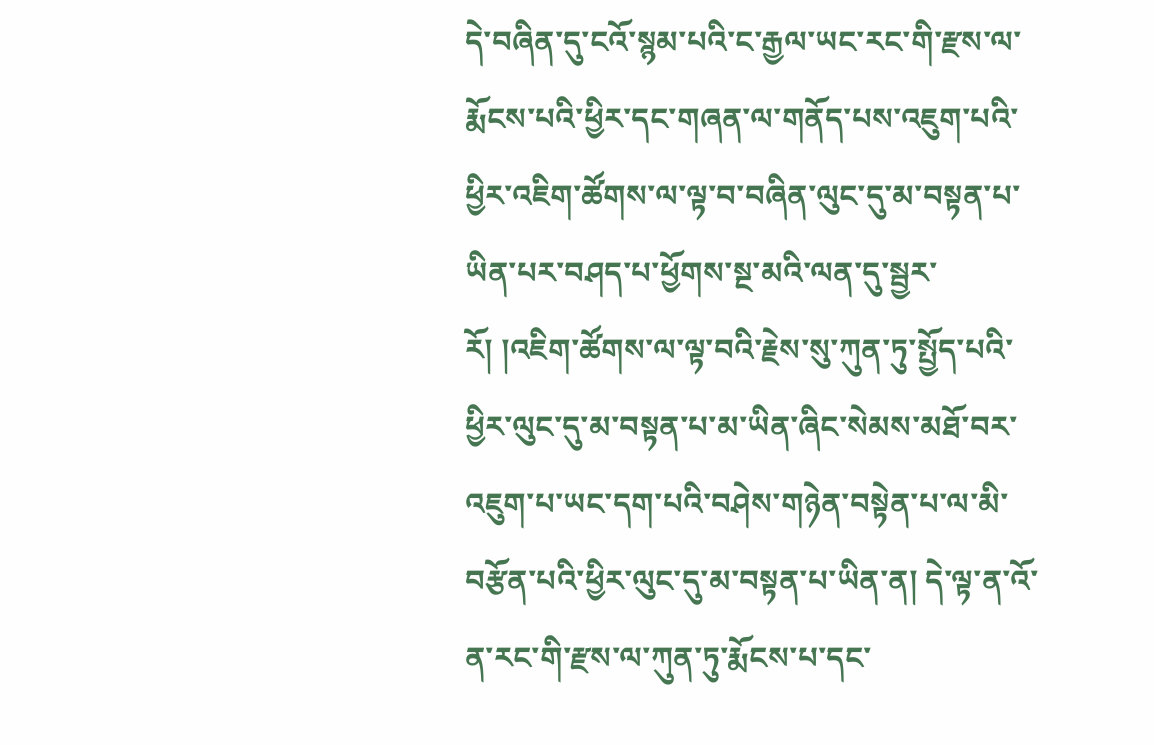དེ་བཞིན་དུ་ངའོ་སྙམ་པའི་ང་རྒྱལ་ཡང་རང་གི་རྫས་ལ་རྨོངས་པའི་ཕྱིར་དང་གཞན་ལ་གནོད་པས་འཇུག་པའི་ཕྱིར་འཇིག་ཚོགས་ལ་ལྟ་བ་བཞིན་ལུང་དུ་མ་བསྟན་པ་ཡིན་པར་བཤད་པ་ཕྱོགས་སྔ་མའི་ལན་དུ་སྦྱར་རོ། །འཇིག་ཚོགས་ལ་ལྟ་བའི་རྗེས་སུ་ཀུན་ཏུ་སྤྱོད་པའི་ཕྱིར་ལུང་དུ་མ་བསྟན་པ་མ་ཡིན་ཞིང་སེམས་མཐོ་བར་འཇུག་པ་ཡང་དག་པའི་བཤེས་གཉེན་བསྟེན་པ་ལ་མི་བརྩོན་པའི་ཕྱིར་ལུང་དུ་མ་བསྟན་པ་ཡིན་ན། དེ་ལྟ་ན་འོ་ན་རང་གི་རྫས་ལ་ཀུན་ཏུ་རྨོངས་པ་དང་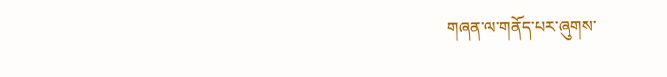གཞན་ལ་གནོད་པར་ཞུགས་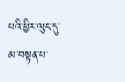པའི་ཕྱིར་ལུང་དུ་མ་བསྟན་པ་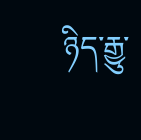ཉིད་རྒྱུ་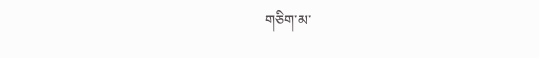གཅིག་མ་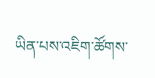ཡིན་པས་འཇིག་ཚོགས་